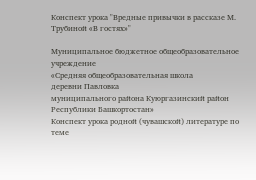Конспект урока "Вредные привычки в рассказе М. Трубиной «В гостях»"

Муниципальное бюджетное общеобразовательное учреждение
«Средняя общеобразовательная школа
деревни Павловка
муниципального района Куюргазинский район
Республики Башкортостан»
Конспект урока родной (чувашской) литературе по теме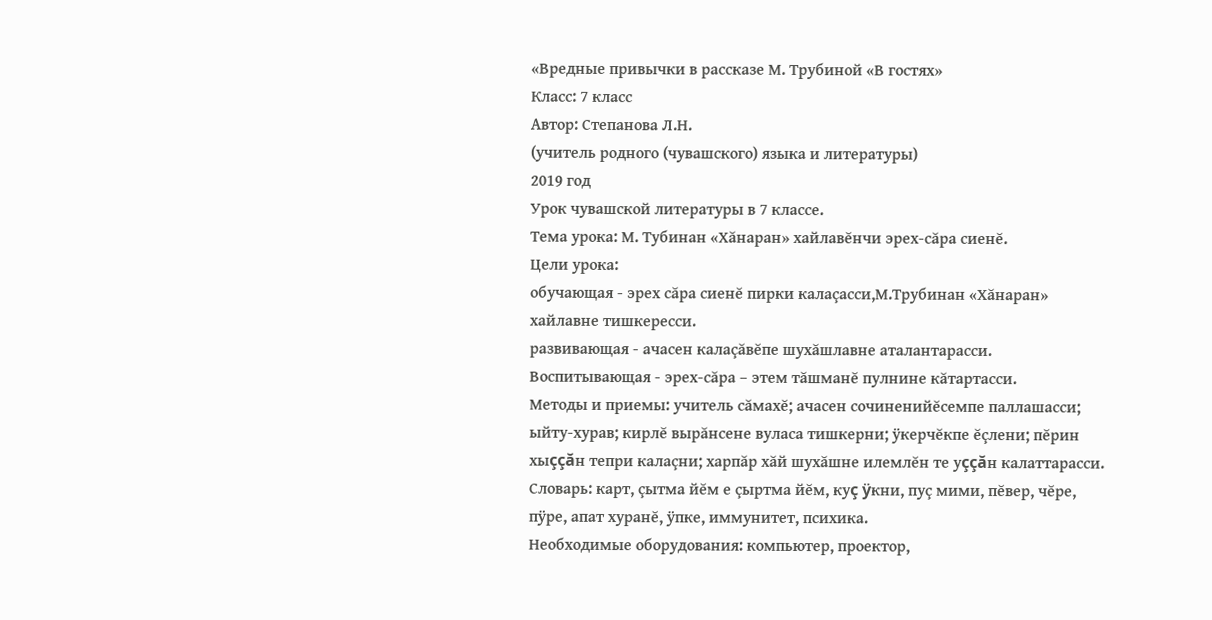«Вредные привычки в рассказе М. Трубиной «В гостях»
Класс: 7 класс
Автор: Степанова Л.Н.
(учитель родного (чувашского) языка и литературы)
2019 год
Урок чувашской литературы в 7 классе.
Тема урока: М. Тубинан «Хăнаран» хайлавĕнчи эрех-сăра сиенĕ.
Цели урока:
обучающая - эрех сăра сиенĕ пирки калаçасси,М.Трубинан «Хăнаран»
хайлавне тишкересси.
развивающая - ачасен калаçăвĕпе шухăшлавне аталантарасси.
Воспитывающая - эрех-сăра – этем тăшманĕ пулнине кăтартасси.
Методы и приемы: учитель сăмахĕ; ачасен сочиненийĕсемпе паллашасси;
ыйту-хурав; кирлĕ вырăнсене вуласа тишкерни; ÿкерчĕкпе ĕçлени; пĕрин
хыççăн тепри калаçни; харпăр хăй шухăшне илемлĕн те уççăн калаттарасси.
Словарь: карт, çытма йĕм е çыртма йĕм, куç ÿкни, пуç мими, пĕвер, чĕре,
пÿре, апат хуранĕ, ÿпке, иммунитет, психика.
Необходимые оборудования: компьютер, проектор,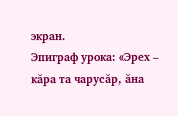экран.
Эпиграф урока: «Эрех – кăра та чарусăр, ăна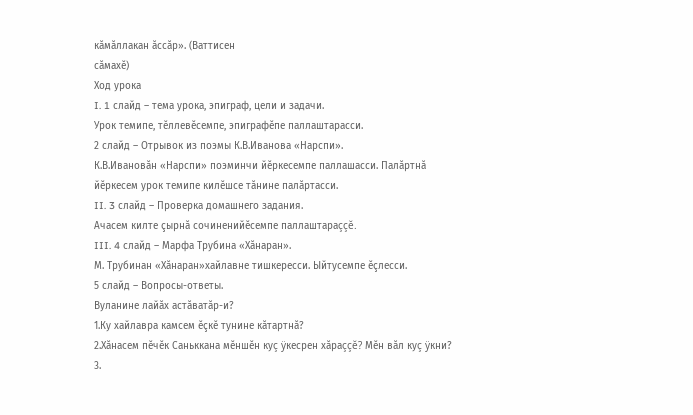кăмăллакан ăссăр». (Ваттисен
сăмахĕ)
Ход урока
I. 1 слайд – тема урока, эпиграф, цели и задачи.
Урок темипе, тĕллевĕсемпе, эпиграфĕпе паллаштарасси.
2 слайд – Отрывок из поэмы К.В.Иванова «Нарспи».
К.В.Ивановăн «Нарспи» поэминчи йĕркесемпе паллашасси. Палăртнă
йĕркесем урок темипе килĕшсе тăнине палăртасси.
II. 3 слайд – Проверка домашнего задания.
Ачасем килте çырнă сочиненийĕсемпе паллаштараççĕ.
III. 4 слайд – Марфа Трубина «Хăнаран».
М. Трубинан «Хăнаран»хайлавне тишкересси. Ыйтусемпе ĕçлесси.
5 слайд – Вопросы-ответы.
Вуланине лайăх астăватăр-и?
1.Ку хайлавра камсем ĕçкĕ тунине кăтартнă?
2.Хăнасем пĕчĕк Саньккана мĕншĕн куç ÿкесрен хăраççĕ? Мĕн вăл куç ÿкни?
3.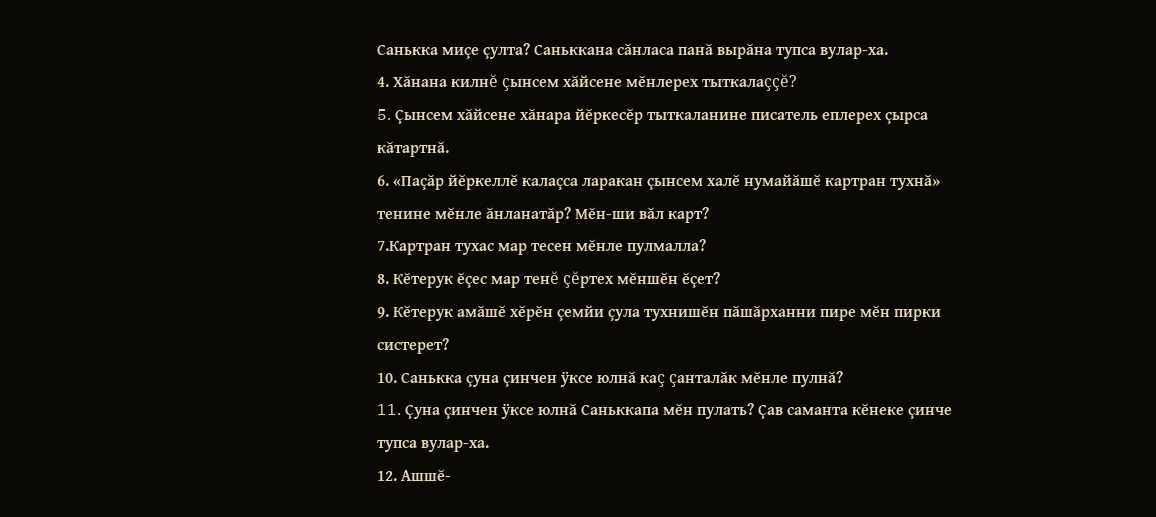Санькка миçе çулта? Саньккана сăнласа панă вырăна тупса вулар-ха.
4. Хăнана килнĕ çынсем хăйсене мĕнлерех тыткалаççĕ?
5. Çынсем хăйсене хăнара йĕркесĕр тыткаланине писатель еплерех çырса
кăтартнă.
6. «Паçăр йĕркеллĕ калаçса ларакан çынсем халĕ нумайăшĕ картран тухнă»
тенине мĕнле ăнланатăр? Мĕн-ши вăл карт?
7.Картран тухас мар тесен мĕнле пулмалла?
8. Кĕтерук ĕçес мар тенĕ çĕртех мĕншĕн ĕçет?
9. Кĕтерук амăшĕ хĕрĕн çемйи çула тухнишĕн пăшăрханни пире мĕн пирки
систерет?
10. Санькка çуна çинчен ÿксе юлнă каç çанталăк мĕнле пулнă?
11. Çуна çинчен ÿксе юлнă Саньккапа мĕн пулать? Çав саманта кĕнеке çинче
тупса вулар-ха.
12. Ашшĕ-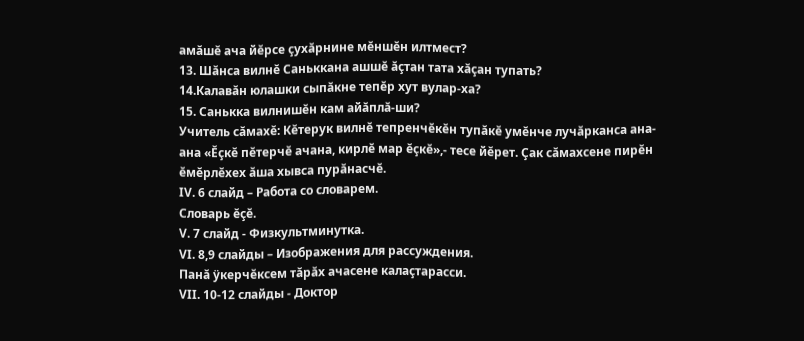амăшĕ ача йĕрсе çухăрнине мĕншĕн илтмест?
13. Шăнса вилнĕ Саньккана ашшĕ ăçтан тата хăçан тупать?
14.Калавăн юлашки сыпăкне тепĕр хут вулар-ха?
15. Санькка вилнишĕн кам айăплă-ши?
Учитель сăмахĕ: Кĕтерук вилнĕ тепренчĕкĕн тупăкĕ умĕнче лучăрканса ана-
ана «Ĕçкĕ пĕтерчĕ ачана, кирлĕ мар ĕçкĕ»,- тесе йĕрет. Çак сăмахсене пирĕн
ĕмĕрлĕхех ăша хывса пурăнасчĕ.
IV. 6 слайд – Работа со словарем.
Словарь ĕçĕ.
V. 7 слайд - Физкультминутка.
VI. 8,9 слайды – Изображения для рассуждения.
Панă ÿкерчĕксем тăрăх ачасене калаçтарасси.
VII. 10-12 слайды - Доктор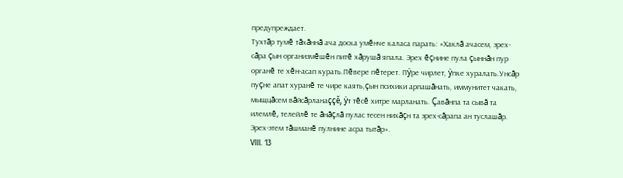предупреждает.
Тухтăр тумĕ тăхăннă ача доска умĕнче каласа парать: «Хаклă ачасем, эрех-
сăра çын организмĕшĕн питĕ хăрушă япала. Эрех ĕçнине пула çыннăн пур
органĕ те хĕн-асап курать.Пĕвере пĕтерет. Пÿре чирлет, ÿпке хуралать.Унсăр
пуçне апат хуранĕ те чире каять,çын психики арпашăнать, иммунитет чакать,
мыщцăсем вăйсăрланаççĕ, ÿт тĕсĕ хитре марланать. Çавăнпа та сывă та
илемлĕ, телейлĕ те ăнăçлă пулас тесен нихăçн та эрех-сăрапа ан туслашăр.
Эрех-этем тăшманĕ пулнине асра тытăр».
VIII. 13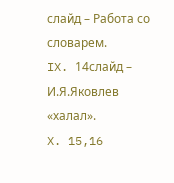слайд – Работа со словарем.
IX. 14слайд – И.Я.Яковлев «халал».
X. 15,16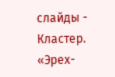слайды - Кластер.
«Эрех-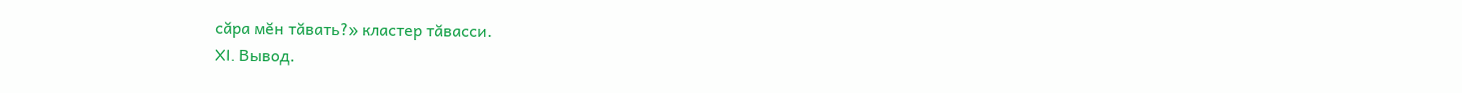сăра мĕн тăвать?» кластер тăвасси.
XI. Вывод.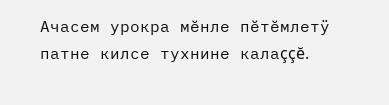Ачасем урокра мĕнле пĕтĕмлетÿ патне килсе тухнине калаççĕ.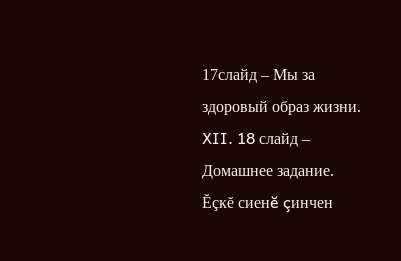17слайд – Мы за здоровый образ жизни.
XII. 18 слайд – Домашнее задание.
Ĕçкĕ сиенĕ çинчен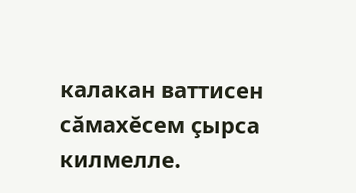калакан ваттисен сăмахĕсем çырса килмелле.